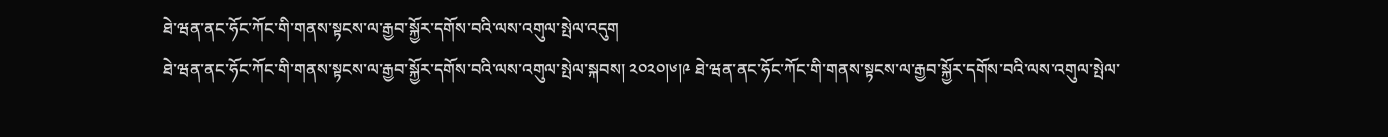ཐེ་ཝན་ནང་ཧོང་ཀོང་གི་གནས་སྟངས་ལ་རྒྱབ་སྐྱོར་དགོས་བའི་ལས་འགུལ་སྤེལ་འདུག
ཐེ་ཝན་ནང་ཧོང་ཀོང་གི་གནས་སྟངས་ལ་རྒྱབ་སྐྱོར་དགོས་བའི་ལས་འགུལ་སྤེལ་སྐབས། ༢༠༢༠།༦།༩ ཐེ་ཝན་ནང་ཧོང་ཀོང་གི་གནས་སྟངས་ལ་རྒྱབ་སྐྱོར་དགོས་བའི་ལས་འགུལ་སྤེལ་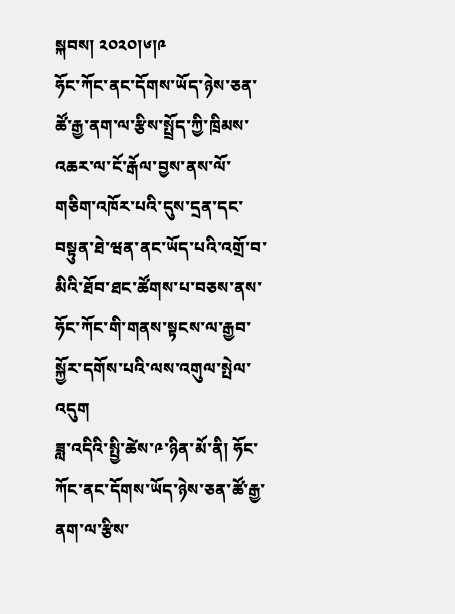སྐབས། ༢༠༢༠།༦།༩
ཧོང་ཀོང་ནང་དོགས་ཡོད་ཉེས་ཅན་ཚོ་རྒྱ་ནག་ལ་རྩིས་སྤྲོད་ཀྱི་ཁྲིམས་འཆར་ལ་ངོ་རྒོལ་བྱས་ནས་ལོ་གཅིག་འཁོར་པའི་དུས་དྲན་དང་བསྟུན་ཐེ་ཝན་ནང་ཡོད་པའི་འགྲོ་བ་མིའི་ཐོབ་ཐང་ཚོགས་པ་བཅས་ནས་ཧོང་ཀོང་གི་གནས་སྟངས་ལ་རྒྱབ་སྐྱོར་དགོས་པའི་ལས་འགུལ་སྤེལ་འདུག
ཟླ་འདིའི་སྤྱི་ཚེས་༩་ཉིན་མོ་ནི། ཧོང་ཀོང་ནང་དོགས་ཡོད་ཉེས་ཅན་ཚོ་རྒྱ་ནག་ལ་རྩིས་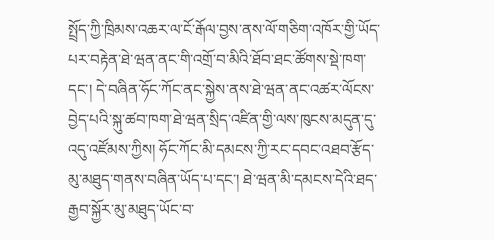སྤྲོད་ཀྱི་ཁྲིམས་འཆར་ལ་ངོ་རྒོལ་བྱས་ནས་ལོ་གཅིག་འཁོར་གྱི་ཡོད་པར་བརྟེན་ཐེ་ཝན་ནང་གི་འགྲོ་བ་མིའི་ཐོབ་ཐང་ཚོགས་སྡེ་ཁག་དང་། དེ་བཞིན་ཧོང་ཀོང་ནང་སྐྱེས་ནས་ཐེ་ཝན་ནང་འཚར་ལོངས་བྱེད་པའི་སྐུ་ཚབ་ཁག་ཐེ་ཝན་སྲིད་འཛིན་གྱི་ལས་ཁུངས་མདུན་དུ་འདུ་འཛོམས་ཀྱིས། ཧོང་ཀོང་མི་དམངས་ཀྱི་རང་དབང་འཐབ་རྩོད་མུ་མཐུད་གནས་བཞིན་ཡོད་པ་དང་། ཐེ་ཝན་མི་དམངས་དེའི་ཐད་རྒྱབ་སྐྱོར་མུ་མཐུད་ཡོང་བ་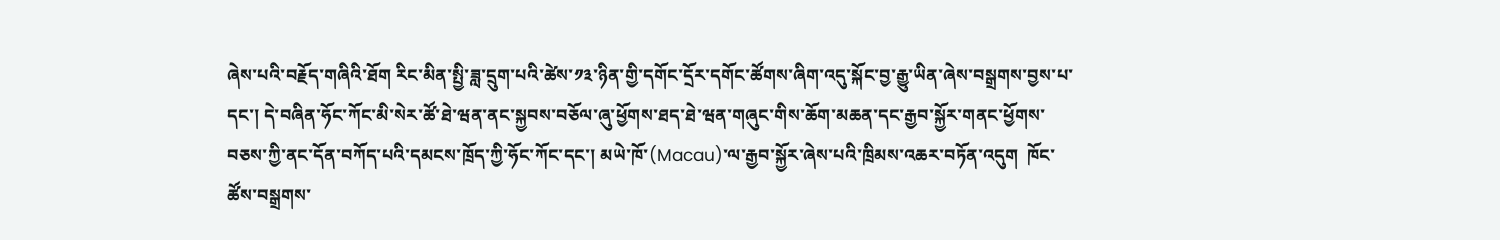ཞེས་པའི་བརྗོད་གཞིའི་ཐོག རིང་མིན་སྤྱི་ཟླ་དྲུག་པའི་ཚེས་༡༣་ཉིན་གྱི་དགོང་དྲོར་དགོང་ཚོགས་ཞིག་འདུ་སྐོང་བྱ་རྒྱུ་ཡིན་ཞེས་བསྒྲགས་བྱས་པ་དང་། དེ་བཞིན་ཧོང་ཀོང་མི་སེར་ཚོ་ཐེ་ཝན་ནང་སྐྱབས་བཅོལ་ཞུ་ཕྱོགས་ཐད་ཐེ་ཝན་གཞུང་གིས་ཆོག་མཆན་དང་རྒྱབ་སྐྱོར་གནང་ཕྱོགས་བཅས་ཀྱི་ནང་དོན་བཀོད་པའི་དམངས་ཁྲོད་ཀྱི་ཧོང་ཀོང་དང་། མཡེ་ཁོ་(Macau)་ལ་རྒྱབ་སྐྱོར་ཞེས་པའི་ཁྲིམས་འཆར་བཏོན་འདུག  ཁོང་ཚོས་བསྒྲགས་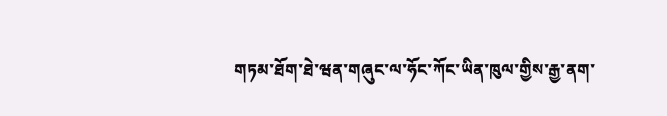གཏམ་ཐོག་ཐེ་ཝན་གཞུང་ལ་ཧོང་ཀོང་ཡིན་ཁུལ་གྱིས་རྒྱ་ནག་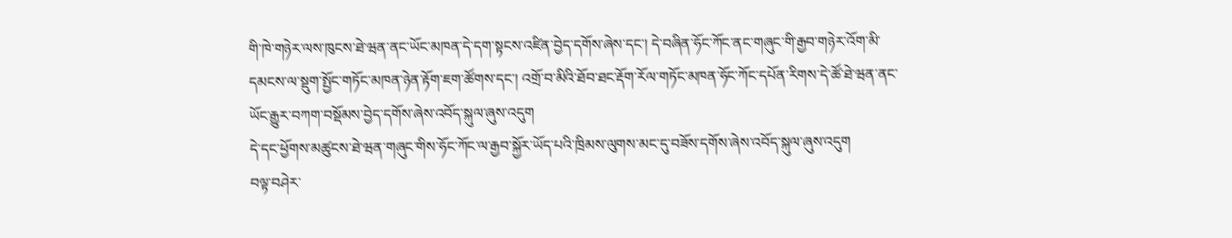གི་ཁེ་གཉེར་ལས་ཁུངས་ཐེ་ཝན་ནང་ཡོང་མཁན་དེ་དག་སྟངས་འཛིན་བྱེད་དགོས་ཞེས་དང་། དེ་བཞིན་ཧོང་ཀོང་ནང་གཞུང་གི་རྒྱབ་གཉེར་འོག་མི་དམངས་ལ་སྡུག་སྤྱོང་གཏོང་མཁན་ཉེན་རྟོག་ཇག་ཚོགས་དང་། འགྲོ་བ་མིའི་ཐོབ་ཐང་རྡོག་རོལ་གཏོང་མཁན་ཧོང་ཀོང་དཔོན་རིགས་དེ་ཚོ་ཐེ་ཝན་ནང་ཡོང་རྒྱུར་བཀག་བསྡོམས་བྱེད་དགོས་ཞེས་འབོད་སྐུལ་ཞུས་འདུག
དེ་དང་ཕྱོགས་མཚུངས་ཐེ་ཝན་གཞུང་གིས་ཧོང་ཀོང་ལ་རྒྱབ་སྐྱོར་ཡོད་པའི་ཁྲིམས་ལུགས་མང་དུ་བཟོས་དགོས་ཞེས་འབོད་སྐུལ་ཞུས་འདུག
བལྟ་བཤེར་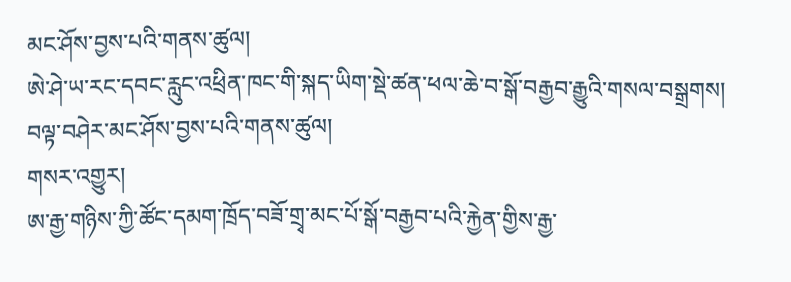མང་ཤོས་བྱས་པའི་གནས་ཚུལ།
ཨེ་ཤེ་ཡ་རང་དབང་རླུང་འཕྲིན་ཁང་གི་སྐད་ཡིག་སྡེ་ཚན་ཕལ་ཆེ་བ་སྒོ་བརྒྱབ་རྒྱུའི་གསལ་བསྒྲགས།
བལྟ་བཤེར་མང་ཤོས་བྱས་པའི་གནས་ཚུལ།
གསར་འགྱུར།
ཨ་རྒྱ་གཉིས་ཀྱི་ཚོང་དམག་ཁྲོད་བཟོ་གྲྭ་མང་པོ་སྒོ་བརྒྱབ་པའི་རྐྱེན་གྱིས་རྒྱ་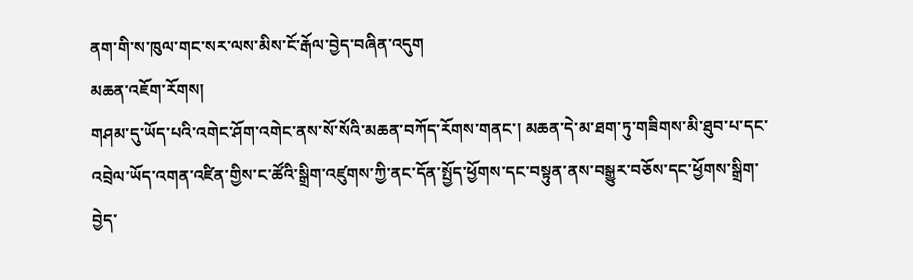ནག་གི་ས་ཁུལ་གང་སར་ལས་མིས་ངོ་རྒོལ་བྱེད་བཞིན་འདུག
མཆན་འཇོག་རོགས།
གཤམ་དུ་ཡོད་པའི་འགེང་ཤོག་འགེང་ནས་སོ་སོའི་མཆན་བཀོད་རོགས་གནང་། མཆན་དེ་མ་ཐག་ཏུ་གཟིགས་མི་ཐུབ་པ་དང་འབྲེལ་ཡོད་འགན་འཛིན་གྱིས་ང་ཚོའི་སྒྲིག་འཛུགས་ཀྱི་ནང་དོན་སྤྱོད་ཕྱོགས་དང་བསྟུན་ནས་བསྒྱུར་བཅོས་དང་ཕྱོགས་སྒྲིག་བྱེད་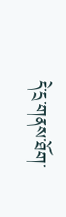དེ་དྲ་གནས་ཐོག་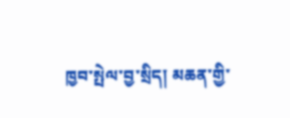ཁྱབ་སྤེལ་བྱ་སྲིད། མཆན་གྱི་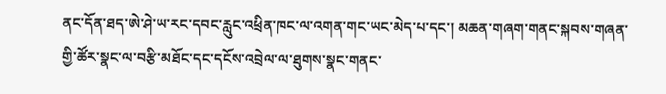ནང་དོན་ཐད་ཨེ་ཤེ་ཡ་རང་དབང་རླུང་འཕྲིན་ཁང་ལ་འགན་གང་ཡང་མེད་པ་དང་། མཆན་གཞག་གནང་སྐབས་གཞན་གྱི་ཚོར་སྣང་ལ་བརྩི་མཐོང་དང་དངོས་འབྲེལ་ལ་ཐུགས་སྣང་གནང་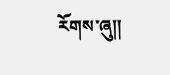རོགས་ཞུ༎